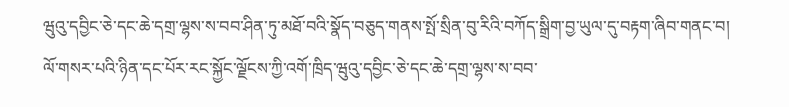ཝུའུ་དབྱིང་ཅེ་དང་ཆེ་དགྲ་ལྷས་ས་བབ་ཤིན་ཏུ་མཐོ་བའི་སྣོད་བཅུད་གནས་སྤོ་སྲིན་བུ་རིའི་བཀོད་སྒྲིག་བྱ་ཡུལ་དུ་བརྟག་ཞིབ་གནང་བ།
ལོ་གསར་པའི་ཉིན་དང་པོར་རང་སྐྱོང་ལྗོངས་ཀྱི་འགོ་ཁྲིད་ཝུའུ་དབྱིང་ཅེ་དང་ཆེ་དགྲ་ལྷས་ས་བབ་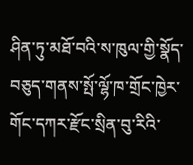ཤིན་ཏུ་མཐོ་བའི་ས་ཁུལ་གྱི་སྣོད་བཅུད་གནས་སྤོ་ལྷོ་ཁ་གྲོང་ཁྱེར་གོང་དཀར་རྫོང་སྲིན་བུ་རིའི་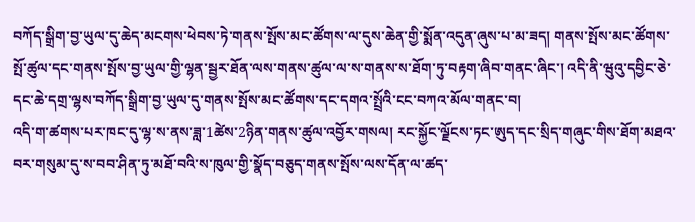བཀོད་སྒྲིག་བྱ་ཡུལ་དུ་ཆེད་མངགས་ཕེབས་ཏེ་གནས་སྤོས་མང་ཚོགས་ལ་དུས་ཆེན་གྱི་སྨོན་འདུན་ཞུས་པ་མ་ཟད། གནས་སྤོས་མང་ཚོགས་སྤོ་ཚུལ་དང་གནས་སྤོས་བྱ་ཡུལ་གྱི་ལྷན་སྦྱར་ཐོན་ལས་གནས་ཚུལ་ལ་ས་གནས་ས་ཐོག་ཏུ་བརྟག་ཞིབ་གནང་ཞིང་། འདི་ནི་ཝུའུ་དབྱིང་ཅེ་དང་ཆེ་དགྲ་ལྷས་བཀོད་སྒྲིག་བྱ་ཡུལ་དུ་གནས་སྤོས་མང་ཚོགས་དང་དགའ་སྤྲོའི་ངང་བཀའ་མོལ་གནང་བ།
འདི་ག་ཚགས་པར་ཁང་དུ་ལྷ་ས་ནས་ཟླ་1ཚེས་2ཉིན་གནས་ཚུལ་འབྱོར་གསལ། རང་སྐྱོང་ལྗོངས་ཏང་ཨུད་དང་སྲིད་གཞུང་གིས་ཐོག་མཐའ་བར་གསུམ་དུ་ས་བབ་ཤིན་ཏུ་མཐོ་བའི་ས་ཁུལ་གྱི་སྣོད་བཅུད་གནས་སྤོས་ལས་དོན་ལ་ཚད་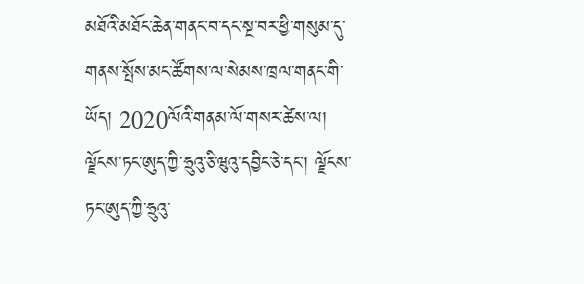མཐོའི་མཐོང་ཆེན་གནང་བ་དང་སྔ་བར་ཕྱི་གསུམ་དུ་གནས་སྤོས་མང་ཚོགས་ལ་སེམས་ཁྲལ་གནང་གི་ཡོད། 2020ལོའི་གནམ་ལོ་གསར་ཚེས་ལ། ལྗོངས་ཏང་ཨུད་ཀྱི་ཧྲུའུ་ཅི་ཝུའུ་དབྱིང་ཅེ་དང་། ལྗོངས་ཏང་ཨུད་ཀྱི་ཧྲུའུ་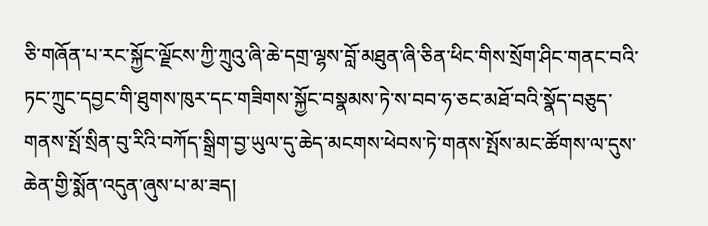ཅི་གཞོན་པ་རང་སྐྱོང་ལྗོངས་ཀྱི་ཀྲུའུ་ཞི་ཆེ་དགྲ་ལྷས་བློ་མཐུན་ཞི་ཅིན་ཕིང་གིས་སྲོག་ཤིང་གནང་བའི་ཏང་ཀྲུང་དབྱང་གི་ཐུགས་ཁུར་དང་གཟིགས་སྐྱོང་བསྣམས་ཏེ་ས་བབ་ཧ་ཅང་མཐོ་བའི་སྣོད་བཅུད་གནས་སྤོ་སྲིན་བུ་རིའི་བཀོད་སྒྲིག་བྱ་ཡུལ་དུ་ཆེད་མངགས་ཕེབས་ཏེ་གནས་སྤོས་མང་ཚོགས་ལ་དུས་ཆེན་གྱི་སྨོན་འདུན་ཞུས་པ་མ་ཟད།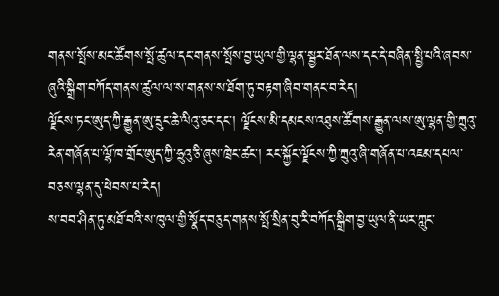གནས་སྤོས་མང་ཚོགས་སྤོ་ཚུལ་དང་གནས་སྤོས་བྱ་ཡུལ་གྱི་ལྷན་སྦྱར་ཐོན་ལས་དང་དེ་བཞིན་སྤྱི་པའི་ཞབས་ཞུའི་སྒྲིག་བཀོད་གནས་ཚུལ་ལ་ས་གནས་ས་ཐོག་ཏུ་བརྟག་ཞིབ་གནང་བ་རེད།
ལྗོངས་ཏང་ཨུད་ཀྱི་རྒྱུན་ཨུ་དྲུང་ཆེ་ལིའུ་ཅང་དང་། ལྗོངས་མི་དམངས་འཐུས་ཚོགས་རྒྱུན་ལས་ཨུ་ལྷན་གྱི་ཀྲུའུ་རེན་གཞོན་པ་ལྷོ་ཁ་གྲོང་ཨུད་ཀྱི་ཧྲུའུ་ཅི་ཞུས་ཁྲེང་ཚང་། རང་སྐྱོང་ལྗོངས་ཀྱི་ཀྲུའུ་ཞི་གཞོན་པ་འཇམ་དཔལ་བཅས་ལྷན་དུ་ཕེབས་པ་རེད།
ས་བབ་ཤིན་ཏུ་མཐོ་བའི་ས་ཁུལ་གྱི་སྣོད་བཅུད་གནས་སྤོ་སྲིན་བུ་རི་བཀོད་སྒྲིག་བྱ་ཡུལ་ནི་ཡར་ཀླུང་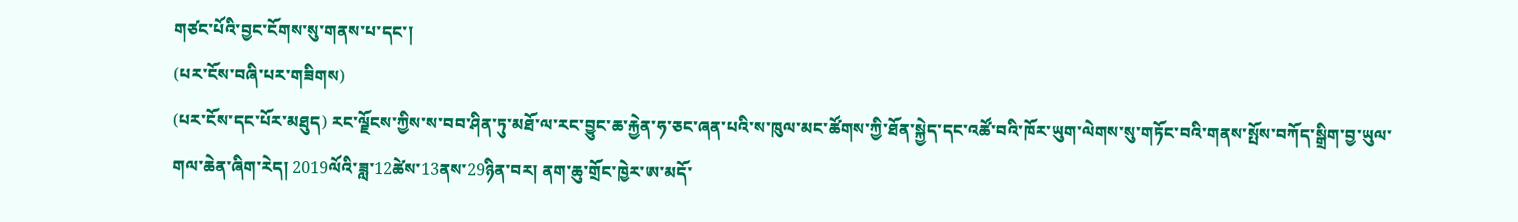གཙང་པོའི་བྱང་ངོགས་སུ་གནས་པ་དང་།
(པར་ངོས་བཞི་པར་གཟིགས)
(པར་ངོས་དང་པོར་མཐུད) རང་ལྗོངས་ཀྱིས་ས་བབ་ཤིན་ཏུ་མཐོ་ལ་རང་བྱུང་ཆ་རྐྱེན་ཧ་ཅང་ཞན་པའི་ས་ཁུལ་མང་ཚོགས་ཀྱི་ཐོན་སྐྱེད་དང་འཚོ་བའི་ཁོར་ཡུག་ལེགས་སུ་གཏོང་བའི་གནས་སྤོས་བཀོད་སྒྲིག་བྱ་ཡུལ་གལ་ཆེན་ཞིག་རེད། 2019ལོའི་ཟླ་12ཚེས་13ནས་29ཉིན་བར། ནག་ཆུ་གྲོང་ཁྱེར་ཨ་མདོ་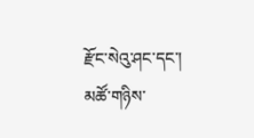རྫོང་སེའུ་ཤང་དང་། མཚོ་གཉིས་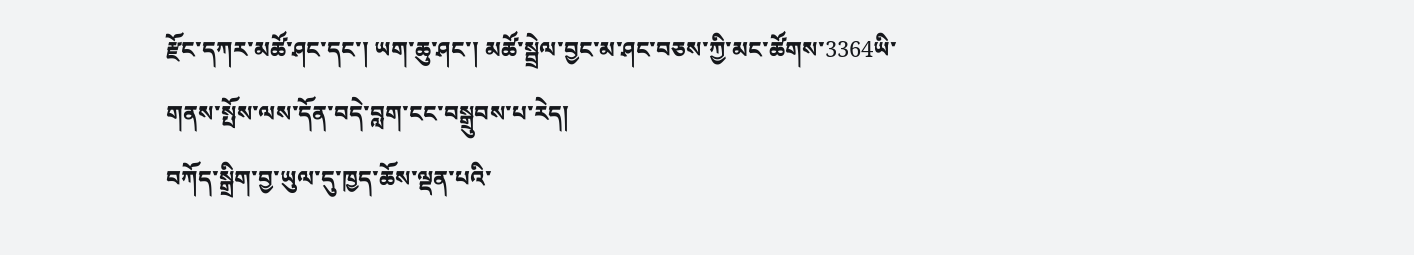རྫོང་དཀར་མཚོ་ཤང་དང་། ཡག་ཆུ་ཤང་། མཚོ་སྦྲེལ་བྱང་མ་ཤང་བཅས་ཀྱི་མང་ཚོགས་3364ཡི་གནས་སྤོས་ལས་དོན་བདེ་བླག་ངང་བསྒྲུབས་པ་རེད།
བཀོད་སྒྲིག་བྱ་ཡུལ་དུ་ཁྱད་ཆོས་ལྡན་པའི་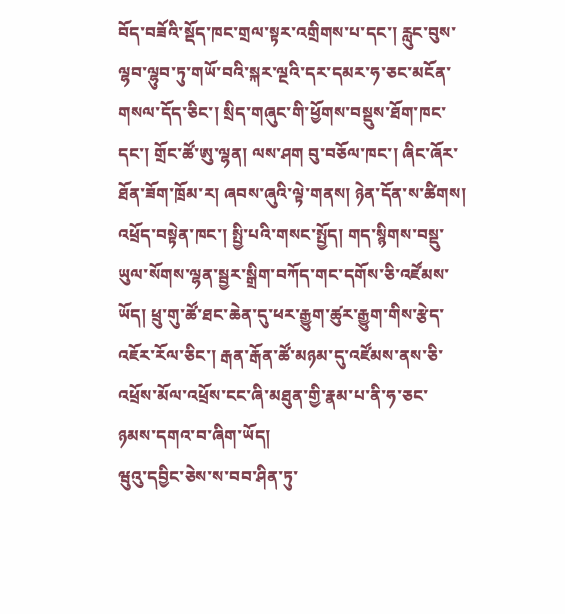བོད་བཟོའི་སྡོད་ཁང་གྲལ་སྟར་འགྲིགས་པ་དང་། རླུང་བུས་ལྷབ་ལྷུབ་ཏུ་གཡོ་བའི་སྐར་ལྔའི་དར་དམར་ཧ་ཅང་མངོན་གསལ་དོད་ཅིང་། སྲིད་གཞུང་གི་ཕྱོགས་བསྡུས་ཐོག་ཁང་དང་། གྲོང་ཚོ་ཨུ་ལྷན། ལས་ཤག བུ་བཅོལ་ཁང་། ཞིང་ཞོར་ཐོན་ཟོག་ཁྲོམ་ར། ཞབས་ཞུའི་ལྟེ་གནས། ཉེན་དོན་ས་ཚིགས། འཕྲོད་བསྟེན་ཁང་། སྤྱི་པའི་གསང་སྤྱོད། གད་སྙིགས་བསྡུ་ཡུལ་སོགས་ལྷན་སྦྱར་སྒྲིག་བཀོད་གང་དགོས་ཅི་འཛོམས་ཡོད། ཕྲུ་གུ་ཚོ་ཐང་ཆེན་དུ་ཕར་རྒྱུག་ཚུར་རྒྱུག་གིས་རྩེད་འཇོར་རོལ་ཅིང་། རྒན་རྒོན་ཚོ་མཉམ་དུ་འཛོམས་ནས་ཅི་འཕྲོས་མོལ་འཕྲོས་ངང་ཞི་མཐུན་གྱི་རྣམ་པ་ནི་ཧ་ཅང་ཉམས་དགའ་བ་ཞིག་ཡོད།
ཝུའུ་དབྱིང་ཅེས་ས་བབ་ཤིན་ཏུ་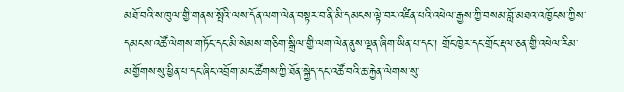མཐོ་བའི་ས་ཁུལ་གྱི་གནས་སྤོའི་ལས་དོན་ལག་ལེན་བསྟར་བ་ནི་མི་དམངས་ལྟེ་བར་འཛིན་པའི་འཕེལ་རྒྱས་ཀྱི་བསམ་བློ་མཐའ་འཁྱོངས་ཀྱིས་དམངས་འཚོ་ལེགས་གཏོང་དང་མི་སེམས་གཅིག་སྒྲིལ་གྱི་ལག་ལེན་ནུས་ལྡན་ཞིག་ཡིན་པ་དང་། གྲོང་ཁྱེར་དང་གྲོང་རྡལ་ཅན་གྱི་འཕེལ་རིམ་མགྱོགས་སུ་ཕྱིན་པ་དང་ཞིང་འབྲོག་མང་ཚོགས་ཀྱི་ཐོན་སྐྱེད་དང་འཚོ་བའི་ཆ་རྐྱེན་ལེགས་སུ་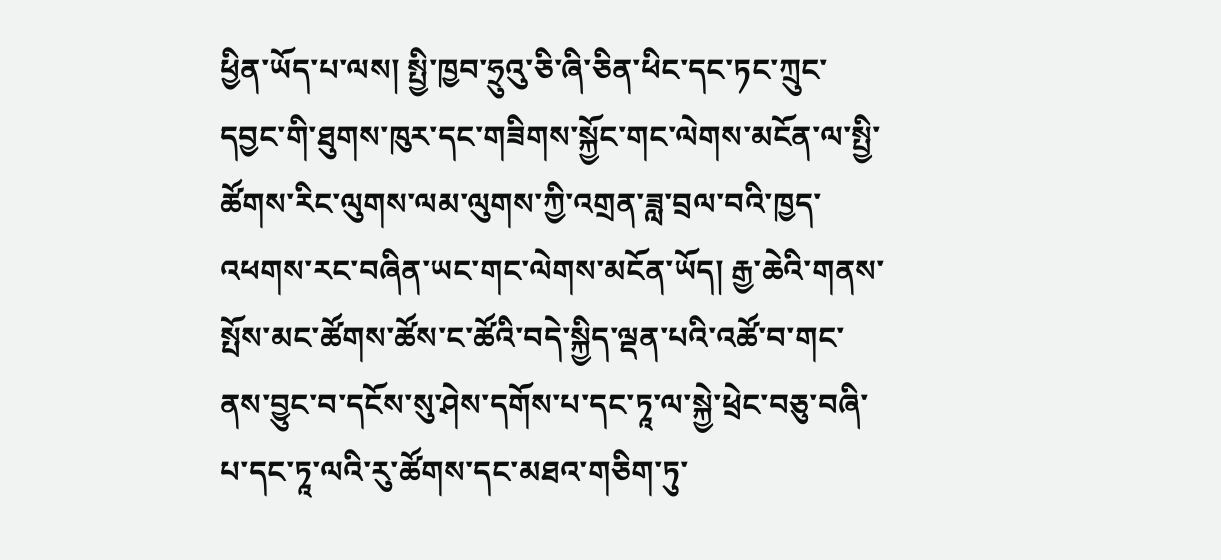ཕྱིན་ཡོད་པ་ལས། སྤྱི་ཁྱབ་ཧྲུའུ་ཅི་ཞི་ཅིན་ཕིང་དང་ཏང་ཀྲུང་དབྱང་གི་ཐུགས་ཁུར་དང་གཟིགས་སྐྱོང་གང་ལེགས་མངོན་ལ་སྤྱི་ཚོགས་རིང་ལུགས་ལམ་ལུགས་ཀྱི་འགྲན་ཟླ་བྲལ་བའི་ཁྱད་འཕགས་རང་བཞིན་ཡང་གང་ལེགས་མངོན་ཡོད། རྒྱ་ཆེའི་གནས་སྤོས་མང་ཚོགས་ཚོས་ང་ཚོའི་བདེ་སྐྱིད་ལྡན་པའི་འཚོ་བ་གང་ནས་བྱུང་བ་དངོས་སུ་ཤེས་དགོས་པ་དང་ཏཱ་ལ་སྐྱེ་ཕྲེང་བཅུ་བཞི་པ་དང་ཏཱ་ལའི་རུ་ཚོགས་དང་མཐའ་གཅིག་ཏུ་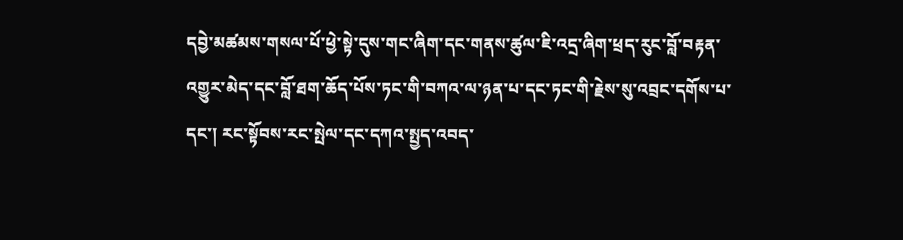དབྱེ་མཚམས་གསལ་པོ་ཕྱེ་སྟེ་དུས་གང་ཞིག་དང་གནས་ཚུལ་ཇི་འདྲ་ཞིག་ཕྲད་རུང་བློ་བརྟན་འགྱུར་མེད་དང་བློ་ཐག་ཆོད་པོས་ཏང་གི་བཀའ་ལ་ཉན་པ་དང་ཏང་གི་རྗེས་སུ་འབྲང་དགོས་པ་དང་། རང་སྟོབས་རང་སྤེལ་དང་དཀའ་སྤྱད་འབད་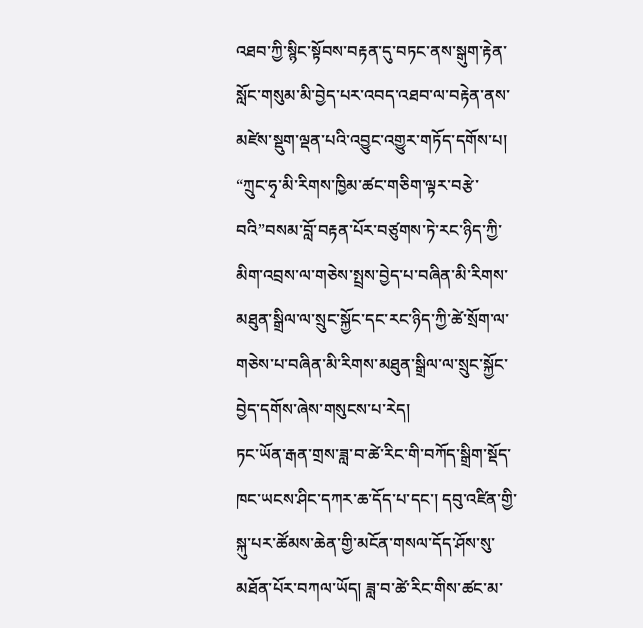འཐབ་ཀྱི་སྙིང་སྟོབས་བརྟན་དུ་བཏང་ནས་སྒུག་རྟེན་སློང་གསུམ་མི་བྱེད་པར་འབད་འཐབ་ལ་བརྟེན་ནས་མཛེས་སྡུག་ལྡན་པའི་འབྱུང་འགྱུར་གཏོད་དགོས་པ། “ཀྲུང་ཧྭ་མི་རིགས་ཁྱིམ་ཚང་གཅིག་ལྟར་བརྩེ་བའི”བསམ་བློ་བརྟན་པོར་བཙུགས་ཏེ་རང་ཉིད་ཀྱི་མིག་འབྲས་ལ་གཅེས་སྤྲས་བྱེད་པ་བཞིན་མི་རིགས་མཐུན་སྒྲིལ་ལ་སྲུང་སྐྱོང་དང་རང་ཉིད་ཀྱི་ཚེ་སྲོག་ལ་གཅེས་པ་བཞིན་མི་རིགས་མཐུན་སྒྲིལ་ལ་སྲུང་སྐྱོང་བྱེད་དགོས་ཞེས་གསུངས་པ་རེད།
ཏང་ཡོན་རྒན་གྲས་ཟླ་བ་ཚེ་རིང་གི་བཀོད་སྒྲིག་སྡོད་ཁང་ཡངས་ཤིང་དཀར་ཆ་དོད་པ་དང་། དབུ་འཛིན་གྱི་སྐུ་པར་ཚོམས་ཆེན་གྱི་མངོན་གསལ་དོད་ཤོས་སུ་མཐོན་པོར་བཀལ་ཡོད། ཟླ་བ་ཚེ་རིང་གིས་ཚང་མ་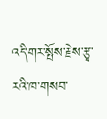འདི་གར་སྤོས་རྗེས་རྩྭ་རའི་ཁ་གསབ་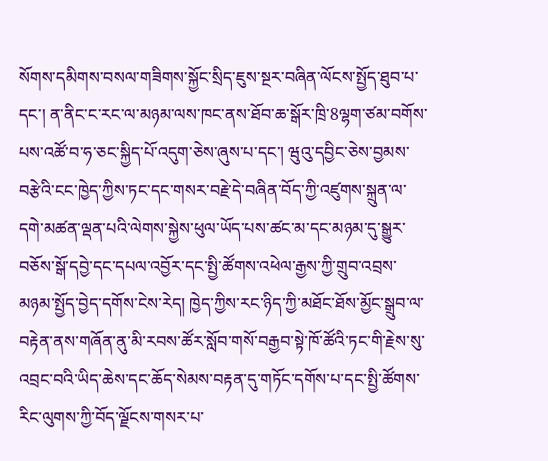སོགས་དམིགས་བསལ་གཟིགས་སྐྱོང་སྲིད་ཇུས་སྔར་བཞིན་ལོངས་སྤྱོད་ཐུབ་པ་དང་། ན་ནིང་ང་རང་ལ་མཉམ་ལས་ཁང་ནས་ཐོབ་ཆ་སྒོར་ཁྲི་8ལྷག་ཙམ་བགོས་པས་འཚོ་བ་ཧ་ཅང་སྐྱིད་པོ་འདུག་ཅེས་ཞུས་པ་དང་། ཝུའུ་དབྱིང་ཅེས་བྱམས་བརྩེའི་ངང་ཁྱེད་ཀྱིས་ཏང་དང་གསར་བརྗེ་དེ་བཞིན་བོད་ཀྱི་འཛུགས་སྐྲུན་ལ་དགེ་མཚན་ལྡན་པའི་ལེགས་སྐྱེས་ཕུལ་ཡོད་པས་ཚང་མ་དང་མཉམ་དུ་སྒྱུར་བཅོས་སྒོ་དབྱེ་དང་དཔལ་འབྱོར་དང་སྤྱི་ཚོགས་འཕེལ་རྒྱས་ཀྱི་གྲུབ་འབྲས་མཉམ་སྤྱོད་བྱེད་དགོས་ངེས་རེད། ཁྱེད་ཀྱིས་རང་ཉིད་ཀྱི་མཐོང་ཐོས་མྱོང་སྒྲུབ་ལ་བརྟེན་ནས་གཞོན་ནུ་མི་རབས་ཚོར་སློབ་གསོ་བརྒྱབ་སྟེ་ཁོ་ཚོའི་ཏང་གི་རྗེས་སུ་འབྲང་བའི་ཡིད་ཆེས་དང་ཆོད་སེམས་བརྟན་དུ་གཏོང་དགོས་པ་དང་སྤྱི་ཚོགས་རིང་ལུགས་ཀྱི་བོད་ལྗོངས་གསར་པ་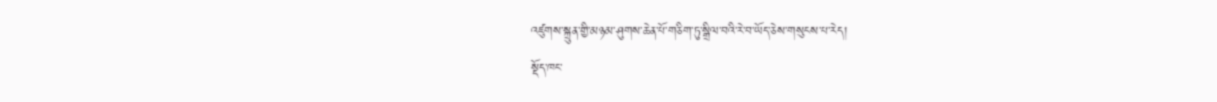འཛུགས་སྐྲུན་གྱི་མཉམ་ཤུགས་ཆེན་པོ་གཅིག་ཏུ་སྒྲིལ་བའི་རེ་བ་ཡོད་ཅེས་གསུངས་པ་རེད།
སྡོད་ཁང་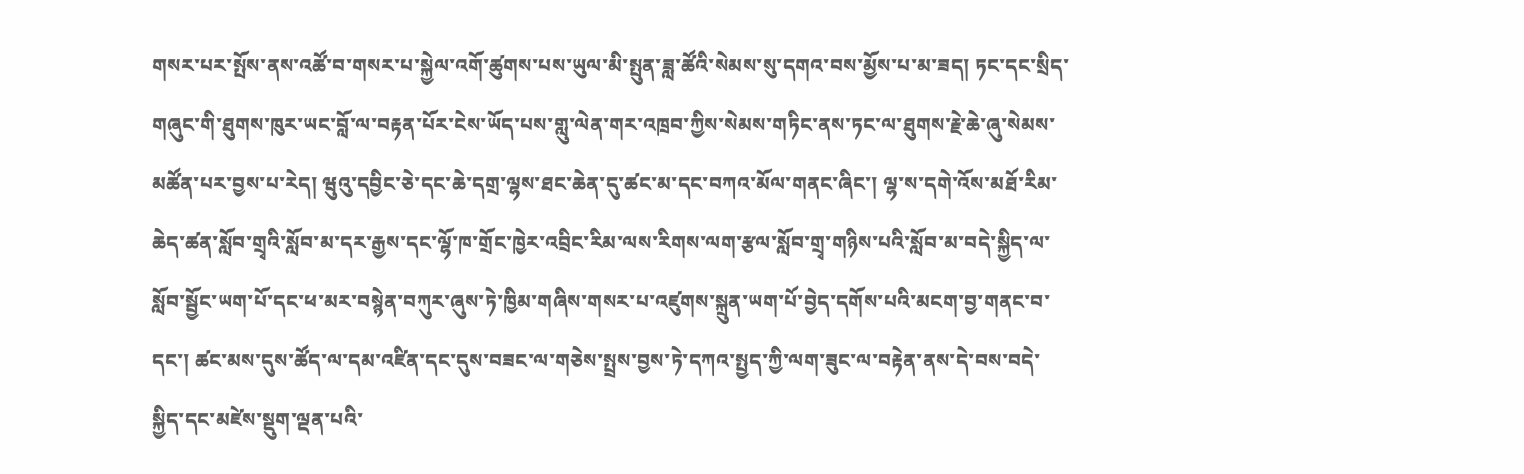གསར་པར་སྤོས་ནས་འཚོ་བ་གསར་པ་སྐྱེལ་འགོ་ཚུགས་པས་ཡུལ་མི་སྤུན་ཟླ་ཚོའི་སེམས་སུ་དགའ་བས་མྱོས་པ་མ་ཟད། ཏང་དང་སྲིད་གཞུང་གི་ཐུགས་ཁུར་ཡང་བློ་ལ་བརྟན་པོར་ངེས་ཡོད་པས་གླུ་ལེན་གར་འཁྲབ་ཀྱིས་སེམས་གཏིང་ནས་ཏང་ལ་ཐུགས་རྗེ་ཆེ་ཞུ་སེམས་མཚོན་པར་བྱས་པ་རེད། ཝུའུ་དབྱིང་ཅེ་དང་ཆེ་དགྲ་ལྷས་ཐང་ཆེན་དུ་ཚང་མ་དང་བཀའ་མོལ་གནང་ཞིང་། ལྷ་ས་དགེ་འོས་མཐོ་རིམ་ཆེད་ཚན་སློབ་གྲྭའི་སློབ་མ་དར་རྒྱས་དང་ལྷོ་ཁ་གྲོང་ཁྱེར་འབྲིང་རིམ་ལས་རིགས་ལག་རྩལ་སློབ་གྲྭ་གཉིས་པའི་སློབ་མ་བདེ་སྐྱིད་ལ་སློབ་སྦྱོང་ཡག་པོ་དང་ཕ་མར་བསྙེན་བཀུར་ཞུས་ཏེ་ཁྱིམ་གཞིས་གསར་པ་འཛུགས་སྐྲུན་ཡག་པོ་བྱེད་དགོས་པའི་མངག་བྱ་གནང་བ་དང་། ཚང་མས་དུས་ཚོད་ལ་དམ་འཛིན་དང་དུས་བཟང་ལ་གཅེས་སྤྲས་བྱས་ཏེ་དཀའ་སྤྱད་ཀྱི་ལག་ཟུང་ལ་བརྟེན་ནས་དེ་བས་བདེ་སྐྱིད་དང་མཛེས་སྡུག་ལྡན་པའི་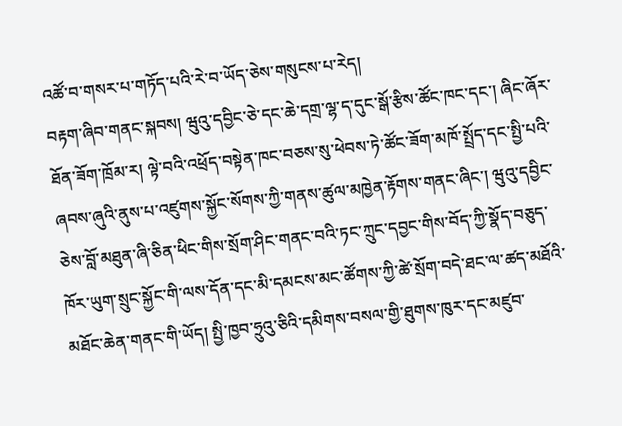འཚོ་བ་གསར་པ་གཏོད་པའི་རེ་བ་ཡོད་ཅེས་གསུངས་པ་རེད།
བརྟག་ཞིབ་གནང་སྐབས། ཝུའུ་དབྱིང་ཅེ་དང་ཆེ་དགྲ་ལྷ་ད་དུང་སྒོ་རྩིས་ཚོང་ཁང་དང་། ཞིང་ཞོར་ཐོན་ཟོག་ཁྲོམ་ར། ལྟེ་བའི་འཕྲོད་བསྟེན་ཁང་བཅས་སུ་ཕེབས་ཏེ་ཚོང་ཟོག་མཁོ་སྤྲོད་དང་སྤྱི་པའི་ཞབས་ཞུའི་ནུས་པ་འཛུགས་སྐྱོང་སོགས་ཀྱི་གནས་ཚུལ་མཁྱེན་རྟོགས་གནང་ཞིང་། ཝུའུ་དབྱིང་ཅེས་བློ་མཐུན་ཞི་ཅིན་ཕིང་གིས་སྲོག་ཤིང་གནང་བའི་ཏང་ཀྲུང་དབྱང་གིས་བོད་ཀྱི་སྣོད་བཅུད་ཁོར་ཡུག་སྲུང་སྐྱོང་གི་ལས་དོན་དང་མི་དམངས་མང་ཚོགས་ཀྱི་ཚེ་སྲོག་བདེ་ཐང་ལ་ཚད་མཐོའི་མཐོང་ཆེན་གནང་གི་ཡོད། སྤྱི་ཁྱབ་ཧྲུའུ་ཅིའི་དམིགས་བསལ་གྱི་ཐུགས་ཁུར་དང་མཛུབ་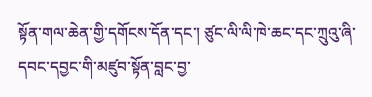སྟོན་གལ་ཆེན་གྱི་དགོངས་དོན་དང་། ཙུང་ལི་ལི་ཁེ་ཆང་དང་ཀྲུའུ་ཞི་དབང་དབྱང་གི་མཛུབ་སྟོན་བླང་བྱ་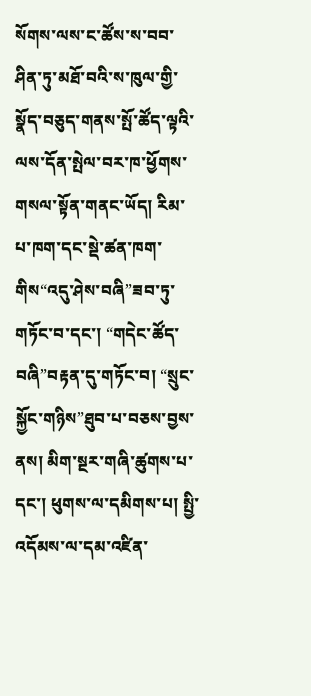སོགས་ལས་ང་ཚོས་ས་བབ་ཤིན་ཏུ་མཐོ་བའི་ས་ཁུལ་གྱི་སྣོད་བཅུད་གནས་སྤོ་ཚོད་ལྟའི་ལས་དོན་སྤེལ་བར་ཁ་ཕྱོགས་གསལ་སྟོན་གནང་ཡོད། རིམ་པ་ཁག་དང་སྡེ་ཚན་ཁག་གིས“འདུ་ཤེས་བཞི”ཟབ་ཏུ་གཏོང་བ་དང་། “གདེང་ཚོད་བཞི”བརྟན་དུ་གཏོང་བ། “སྲུང་སྐྱོང་གཉིས”ཐུབ་པ་བཅས་བྱས་ནས། མིག་སྔར་གཞི་ཚུགས་པ་དང་། ཕུགས་ལ་དམིགས་པ། སྤྱི་འདོམས་ལ་དམ་འཛིན་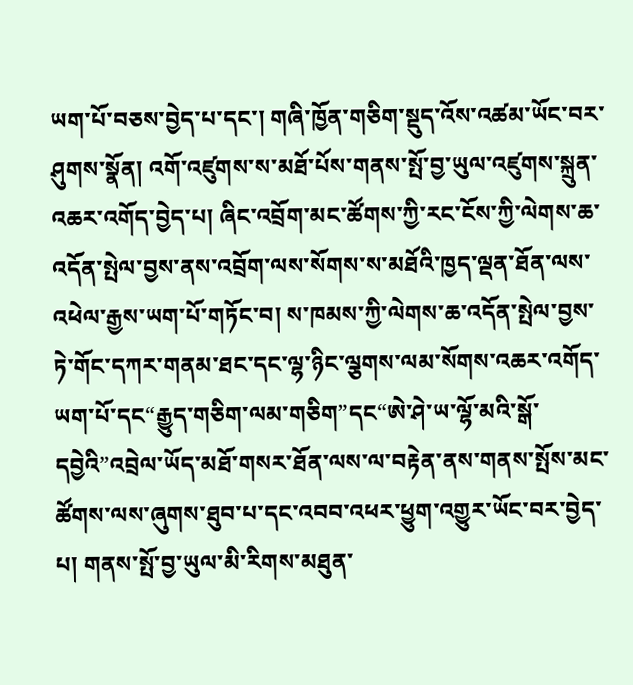ཡག་པོ་བཅས་བྱེད་པ་དང་། གཞི་ཁྱོན་གཅིག་སྡུད་འོས་འཚམ་ཡོང་བར་ཤུགས་སྣོན། འགོ་འཛུགས་ས་མཐོ་པོས་གནས་སྤོ་བྱ་ཡུལ་འཛུགས་སྐྲུན་འཆར་འགོད་བྱེད་པ། ཞིང་འབྲོག་མང་ཚོགས་ཀྱི་རང་ངོས་ཀྱི་ལེགས་ཆ་འདོན་སྤེལ་བྱས་ནས་འབྲོག་ལས་སོགས་ས་མཐོའི་ཁྱད་ལྡན་ཐོན་ལས་འཕེལ་རྒྱས་ཡག་པོ་གཏོང་བ། ས་ཁམས་ཀྱི་ལེགས་ཆ་འདོན་སྤེལ་བྱས་ཏེ་གོང་དཀར་གནམ་ཐང་དང་ལྷ་ཉིང་ལྕགས་ལམ་སོགས་འཆར་འགོད་ཡག་པོ་དང“རྒྱུད་གཅིག་ལམ་གཅིག”དང“ཨེ་ཤེ་ཡ་ལྷོ་མའི་སྒོ་དབྱེའི”འབྲེལ་ཡོད་མཐོ་གསར་ཐོན་ལས་ལ་བརྟེན་ནས་གནས་སྤོས་མང་ཚོགས་ལས་ཞུགས་ཐུབ་པ་དང་འབབ་འཕར་ཕྱུག་འགྱུར་ཡོང་བར་བྱེད་པ། གནས་སྤོ་བྱ་ཡུལ་མི་རིགས་མཐུན་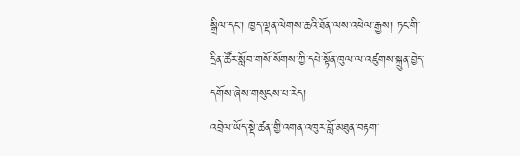སྒྲིལ་དང་། ཁྱད་ལྡན་ལེགས་ཆའི་ཐོན་ལས་འཕེལ་རྒྱས། ཏང་གི་དྲིན་ཚོར་སློབ་གསོ་སོགས་ཀྱི་དཔེ་སྟོན་ཁུལ་ལ་འཛུགས་སྐྲུན་བྱེད་དགོས་ཞེས་གསུངས་པ་རེད།
འབྲེལ་ཡོད་སྡེ་ཚན་གྱི་འགན་འཁུར་བློ་མཐུན་བརྟག་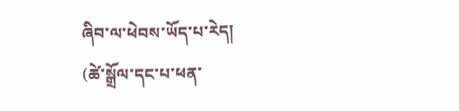ཞིབ་ལ་ཕེབས་ཡོད་པ་རེད།
(ཚེ་སྒྲོལ་དང་པ་ཕན་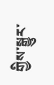གྱིས་སྒྱུར་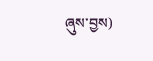ཞུས་བྱས)